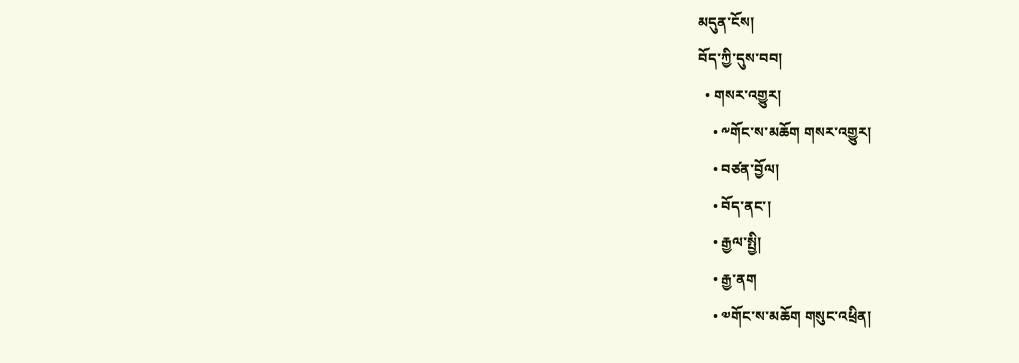མདུན་ངོས།
བོད་ཀྱི་དུས་བབ།
  • གསར་འགྱུར།
    • ༸གོང་ས་མཆོག གསར་འགྱུར།
    • བཙན་བྱོལ།
    • བོད་ནང་།
    • རྒྱལ་སྤྱི།
    • རྒྱ་ནག
    • ༧གོང་ས་མཆོག གསུང་འཕྲིན།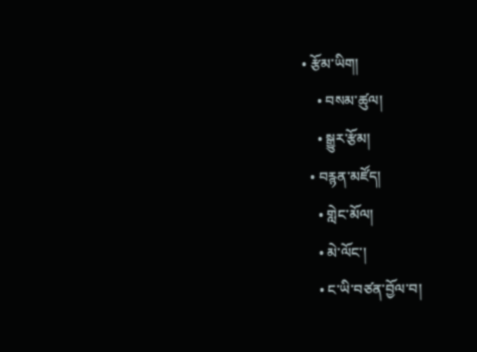• རྩོམ་ཡིག།
    • བསམ་ཚུལ།
    • སྒྱུར་རྩོམ།
  • བརྙན་མཛོད།
    • གླེང་མོལ།
    • མེ་ལོང་།
    • ང་ཡི་བཙན་བྱོལ་བ།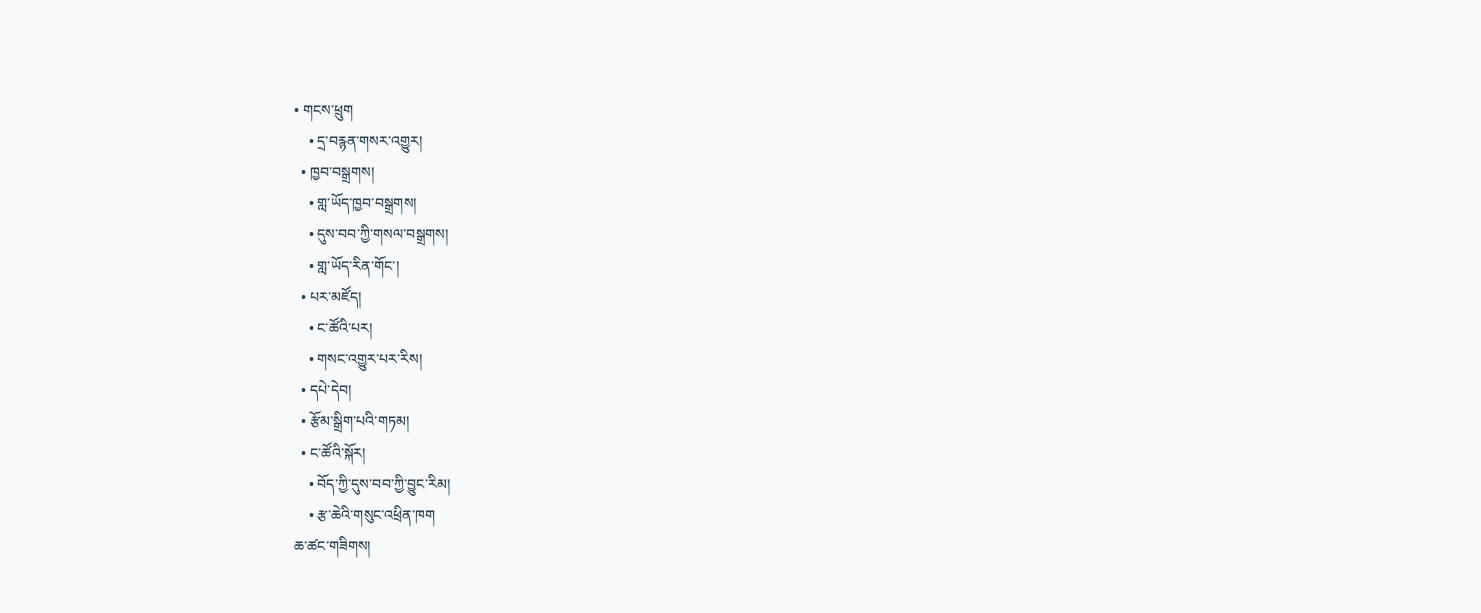• གངས་ཕྲུག
    • དྲ་བརྙན་གསར་འགྱུར།
  • ཁྱབ་བསྒྲགས།
    • གླ་ཡོད་ཁྱབ་བསྒྲགས།
    • དུས་བབ་ཀྱི་གསལ་བསྒྲགས།
    • གླ་ཡོད་རིན་གོང་།
  • པར་མཛོད།
    • ང་ཚོའི་པར།
    • གསང་འགྱུར་པར་རིས།
  • དཔེ་དེབ།
  • རྩོམ་སྒྲིག་པའི་གཏམ།
  • ང་ཚོའི་སྐོར།
    • བོད་ཀྱི་དུས་བབ་ཀྱི་བྱུང་རིམ།
    • རྩ་ཆེའི་གསུང་འཕྲིན་ཁག
ཆ་ཚང་གཟིགས།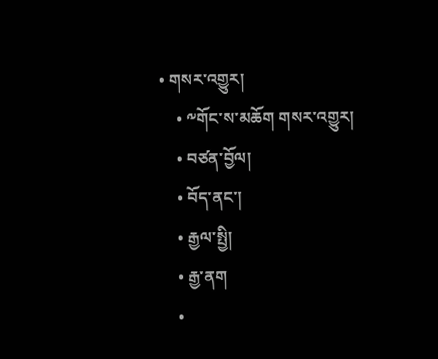• གསར་འགྱུར།
    • ༸གོང་ས་མཆོག གསར་འགྱུར།
    • བཙན་བྱོལ།
    • བོད་ནང་།
    • རྒྱལ་སྤྱི།
    • རྒྱ་ནག
    •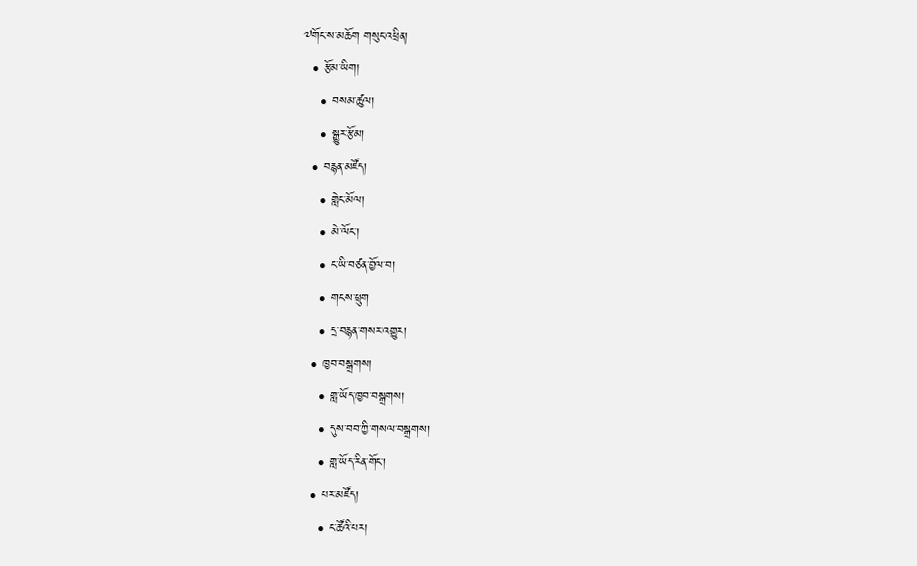༧གོང་ས་མཆོག གསུང་འཕྲིན།
  • རྩོམ་ཡིག།
    • བསམ་ཚུལ།
    • སྒྱུར་རྩོམ།
  • བརྙན་མཛོད།
    • གླེང་མོལ།
    • མེ་ལོང་།
    • ང་ཡི་བཙན་བྱོལ་བ།
    • གངས་ཕྲུག
    • དྲ་བརྙན་གསར་འགྱུར།
  • ཁྱབ་བསྒྲགས།
    • གླ་ཡོད་ཁྱབ་བསྒྲགས།
    • དུས་བབ་ཀྱི་གསལ་བསྒྲགས།
    • གླ་ཡོད་རིན་གོང་།
  • པར་མཛོད།
    • ང་ཚོའི་པར།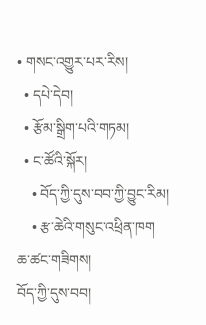• གསང་འགྱུར་པར་རིས།
  • དཔེ་དེབ།
  • རྩོམ་སྒྲིག་པའི་གཏམ།
  • ང་ཚོའི་སྐོར།
    • བོད་ཀྱི་དུས་བབ་ཀྱི་བྱུང་རིམ།
    • རྩ་ཆེའི་གསུང་འཕྲིན་ཁག
ཆ་ཚང་གཟིགས།
བོད་ཀྱི་དུས་བབ།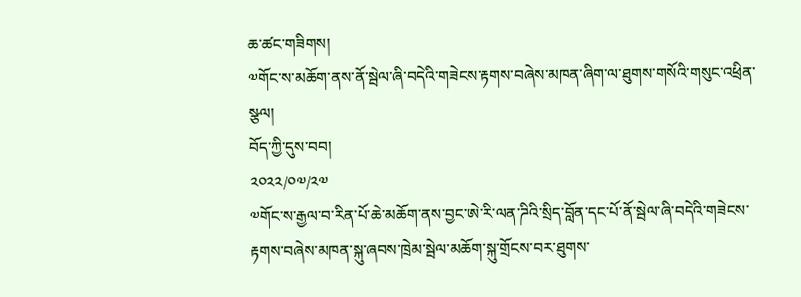ཆ་ཚང་གཟིགས།
༧གོང་ས་མཆོག་ནས་ནོ་སྦེལ་ཞི་བདེའི་གཟེངས་རྟགས་བཞེས་མཁན་ཞིག་ལ་ཐུགས་གསོའི་གསུང་འཕྲིན་སྩལ།
བོད་ཀྱི་དུས་བབ།
༢༠༢༢/༠༧/༢༧
༧གོང་ས་རྒྱལ་བ་རིན་པོ་ཆེ་མཆོག་ནས་བྱང་ཨེ་རི་ལན་ཌིའི་སྲིད་བློན་དང་པོ་ནོ་སྦེལ་ཞི་བདེའི་གཟེངས་རྟགས་བཞེས་མཁན་སྐུ་ཞབས་ཁྲེམ་སྦེལ་མཆོག་སྐུ་གྲོངས་བར་ཐུགས་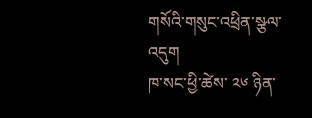གསོའི་གསུང་འཕྲིན་སྩལ་འདུག
ཁ་སང་ཕྱི་ཚེས་ ༢༦ ཉིན་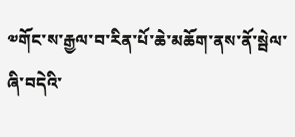༧གོང་ས་རྒྱལ་བ་རིན་པོ་ཆེ་མཆོག་ནས་ནོ་སྦེལ་ཞི་བདེའི་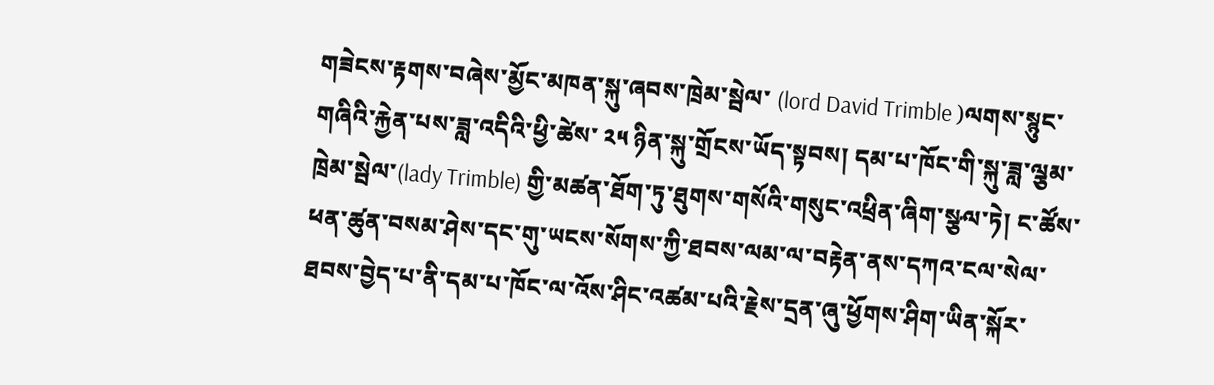གཟེངས་རྟགས་བཞེས་མྱོང་མཁན་སྐུ་ཞབས་ཁྲེམ་སྦེལ་ (lord David Trimble )ལགས་སྙུང་གཞིའི་རྐྱེན་པས་ཟླ་འདིའི་ཕྱི་ཚེས་ ༢༥ ཉིན་སྐུ་གྲོངས་ཡོད་སྟབས། དམ་པ་ཁོང་གི་སྐུ་ཟླ་ལྕམ་ཁྲེམ་སྦེལ་(lady Trimble) གྱི་མཚན་ཐོག་ཏུ་ཐུགས་གསོའི་གསུང་འཕྲིན་ཞིག་སྩལ་ཏེ། ང་ཚོས་ཕན་ཚུན་བསམ་ཤེས་དང་གུ་ཡངས་སོགས་ཀྱི་ཐབས་ལམ་ལ་བརྟེན་ནས་དཀའ་ངལ་སེལ་ཐབས་བྱེད་པ་ནི་དམ་པ་ཁོང་ལ་འོས་ཤིང་འཚམ་པའི་རྗེས་དྲན་ཞུ་ཕྱོགས་ཤིག་ཡིན་སྐོར་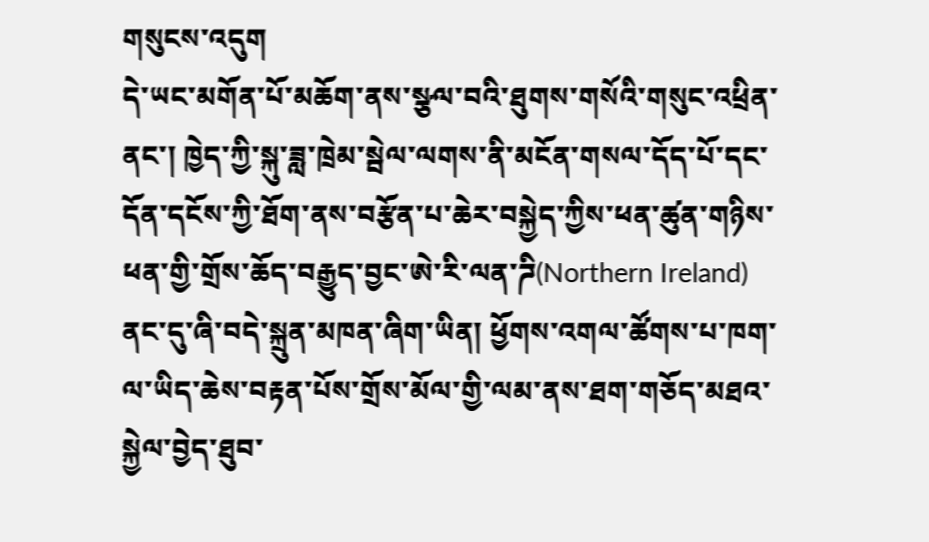གསུངས་འདུག
དེ་ཡང་མགོན་པོ་མཆོག་ནས་སྩལ་བའི་ཐུགས་གསོའི་གསུང་འཕྲིན་ནང་། ཁྱེད་ཀྱི་སྐུ་ཟླ་ཁྲེམ་སྦེལ་ལགས་ནི་མངོན་གསལ་དོད་པོ་དང་དོན་དངོས་ཀྱི་ཐོག་ནས་བརྩོན་པ་ཆེར་བསྐྱེད་ཀྱིས་ཕན་ཚུན་གཉིས་ཕན་གྱི་གྲོས་ཆོད་བརྒྱུད་བྱང་ཨེ་རི་ལན་ཌི(Northern Ireland) ནང་དུ་ཞི་བདེ་སྐྲུན་མཁན་ཞིག་ཡིན། ཕྱོགས་འགལ་ཚོགས་པ་ཁག་ལ་ཡིད་ཆེས་བརྟན་པོས་གྲོས་མོལ་གྱི་ལམ་ནས་ཐག་གཅོད་མཐའ་སྐྱེལ་བྱེད་ཐུབ་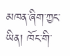མཁན་ཞིག་ཀྱང་ཡིན། ཁོང་གི་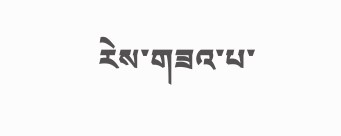རེས་གཟའ་པ་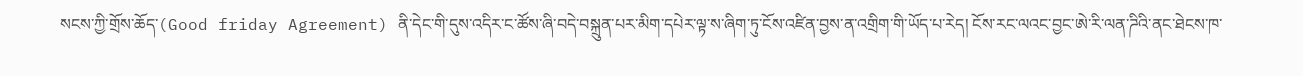སངས་ཀྱི་གྲོས་ཆོད་(Good friday Agreement) ནི་དེང་གི་དུས་འདིར་ང་ཚོས་ཞི་བདེ་བསྐྲུན་པར་མིག་དཔེར་ལྟ་ས་ཞིག་ཏུ་ངོས་འཛིན་བྱས་ན་འགྲིག་གི་ཡོད་པ་རེད། ངོས་རང་ལའང་བྱང་ཨེ་རི་ལན་ཌིའི་ནང་ཐེངས་ཁ་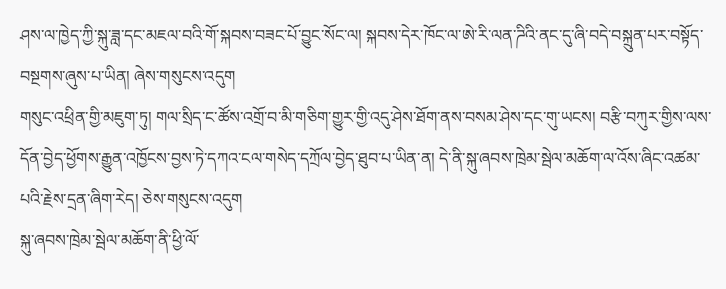ཤས་ལ་ཁྱེད་ཀྱི་སྐུ་ཟླ་དང་མཇལ་བའི་གོ་སྐབས་བཟང་པོ་བྱུང་སོང་ལ། སྐབས་དེར་ཁོང་ལ་ཨེ་རི་ལན་ཌིའི་ནང་དུ་ཞི་བདེ་བསྐྲུན་པར་བསྟོད་བསྔགས་ཞུས་པ་ཡིན། ཞེས་གསུངས་འདུག
གསུང་འཕྲིན་གྱི་མཇུག་ཏུ། གལ་སྲིད་ང་ཚོས་འགྲོ་བ་མི་གཅིག་གྱུར་གྱི་འདུ་ཤེས་ཐོག་ནས་བསམ་ཤེས་དང་གུ་ཡངས། བརྩི་བཀུར་གྱིས་ལས་དོན་བྱེད་ཕྱོགས་རྒྱུན་འཁྱོངས་བྱས་ཏེ་དཀའ་ངལ་གསེད་དཀྲོལ་བྱེད་ཐུབ་པ་ཡིན་ན། དེ་ནི་སྐུ་ཞབས་ཁྲེམ་སྦེལ་མཆོག་ལ་འོས་ཞིང་འཚམ་པའི་རྗེས་དྲན་ཞིག་རེད། ཅེས་གསུངས་འདུག
སྐུ་ཞབས་ཁྲེམ་སྦེལ་མཆོག་ནི་ཕྱི་ལོ་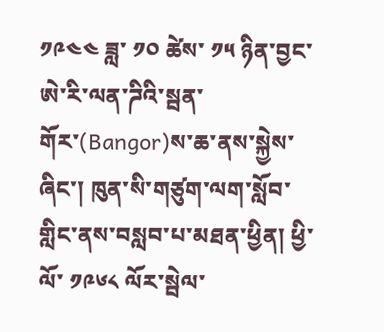༡༩༤༤ ཟླ་ ༡༠ ཚེས་ ༡༥ ཉིན་བྱང་ཨེ་རི་ལན་ཌིའི་སྦན་གོར་(Bangor)ས་ཆ་ནས་སྐྱེས་ཞིང་། ཁུན་སི་གཙུག་ལག་སློབ་གླིང་ནས་བསླབ་པ་མཐན་ཕྱིན། ཕྱི་ལོ་ ༡༩༦༨ ལོར་སྦེལ་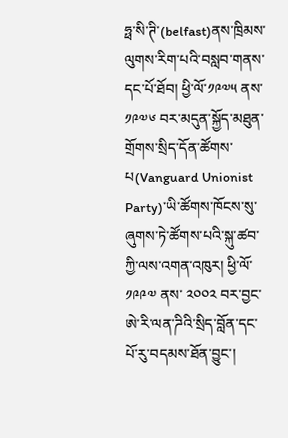ཧྥ་སི་ཊི་(belfast)ནས་ཁྲིམས་ལུགས་རིག་པའི་བསླབ་གནས་དང་པོ་ཐོབ། ཕྱི་ལོ་༡༩༧༥ ནས་ ༡༩༧༦ བར་མདུན་སྐྱོད་མཐུན་གྲོགས་སྲིད་དོན་ཚོགས་པ(Vanguard Unionist Party)་ཡི་ཚོགས་ཁོངས་སུ་ཞུགས་ཏེ་ཚོགས་པའི་སྐུ་ཚབ་ཀྱི་ལས་འགན་འཁུར། ཕྱི་ལོ་ ༡༩༩༧ ནས་ ༢༠༠༢ བར་བྱང་ཨེ་རི་ལན་ཌིའི་སྲིད་བློན་དང་པོ་རུ་བདམས་ཐོན་བྱུང་།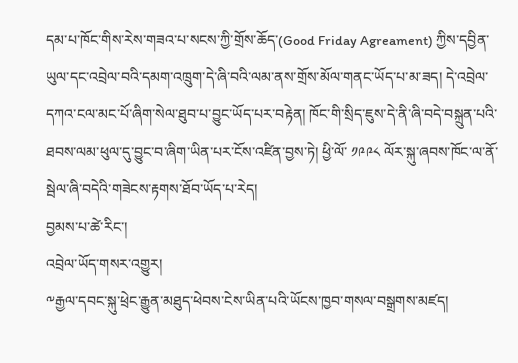དམ་པ་ཁོང་གིས་རེས་གཟའ་པ་སངས་ཀྱི་གྲོས་ཆོད་(Good Friday Agreament) ཀྱིས་དབྱིན་ཡུལ་དང་འབྲེལ་བའི་དམག་འཁྲུག་དེ་ཞི་བའི་ལམ་ནས་གྲོས་མོལ་གནང་ཡོད་པ་མ་ཟད། དེ་འབྲེལ་དཀའ་ངལ་མང་པོ་ཞིག་སེལ་ཐུབ་པ་བྱུང་ཡོད་པར་བརྟེན། ཁོང་གི་སྲིད་ཇུས་དེ་ནི་ཞི་བདེ་བསྐྲུན་པའི་ཐབས་ལམ་ཕུལ་དུ་བྱུང་བ་ཞིག་ཡིན་པར་ངོས་འཛིན་བྱས་ཏེ། ཕྱི་ལོ་ ༡༩༩༨ ལོར་སྐུ་ཞབས་ཁོང་ལ་ནོ་སྦེལ་ཞི་བདེའི་གཟེངས་རྟགས་ཐོབ་ཡོད་པ་རེད།
བྱམས་པ་ཚེ་རིང་།
འབྲེལ་ཡོད་གསར་འགྱུར།
༸རྒྱལ་དབང་སྐུ་ཕྲེང་རྒྱུན་མཐུད་ཕེབས་ངེས་ཡིན་པའི་ཡོངས་ཁྱབ་གསལ་བསྒྲགས་མཛད།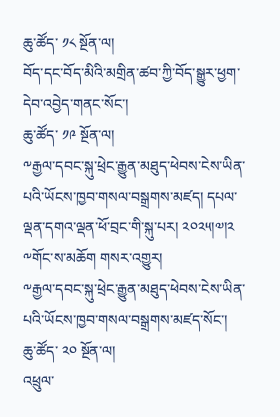ཆུ་ཚོད་ ༡༨ སྔོན་ལ།
བོད་དང་བོད་མིའི་མགྲིན་ཚབ་ཀྱི་བོད་སྒྱུར་ཕྱག་དེབ་འབྱེད་གནང་སོང་།
ཆུ་ཚོད་ ༡༩ སྔོན་ལ།
༸རྒྱལ་དབང་སྐུ་ཕྲེང་རྒྱུན་མཐུད་ཕེབས་ངེས་ཡིན་པའི་ཡོངས་ཁྱབ་གསལ་བསྒྲགས་མཛད། དཔལ་ལྡན་དགའ་ལྡན་ཕོ་བྲང་གི་སྐུ་པར། ༢༠༢༥།༧།༢
༸གོང་ས་མཆོག གསར་འགྱུར།
༸རྒྱལ་དབང་སྐུ་ཕྲེང་རྒྱུན་མཐུད་ཕེབས་ངེས་ཡིན་པའི་ཡོངས་ཁྱབ་གསལ་བསྒྲགས་མཛད་སོང་།
ཆུ་ཚོད་ ༢༠ སྔོན་ལ།
འཕྲུལ་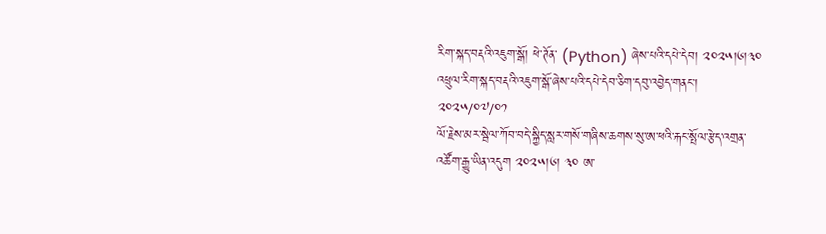རིག་སྐད་བརྡའི་འཇུག་སྒོ། ཕེ་ཊོན་ (Python) ཞེས་པའི་དཔེ་དེབ། ༢༠༢༥།༦།༣༠
འཕྲུལ་རིག་སྐད་བརྡའི་འཇུག་སྒོ་ཞེས་པའི་དཔེ་དེབ་ཅིག་དབུ་འབྱེད་གནང་།
༢༠༢༥/༠༧/༠༡
ལོ་རྗེས་མར་སྦེལ་ཀོབ་བདེ་སྐྱིད་སླར་གསོ་གཞིས་ཆགས་སུ་ཨ་ཕའི་རྐང་སྤོལ་རྩེད་འགྲན་འཚོག་རྒྱུ་ཡིན་འདུག ༢༠༢༥།༦། ༣༠ ཨ་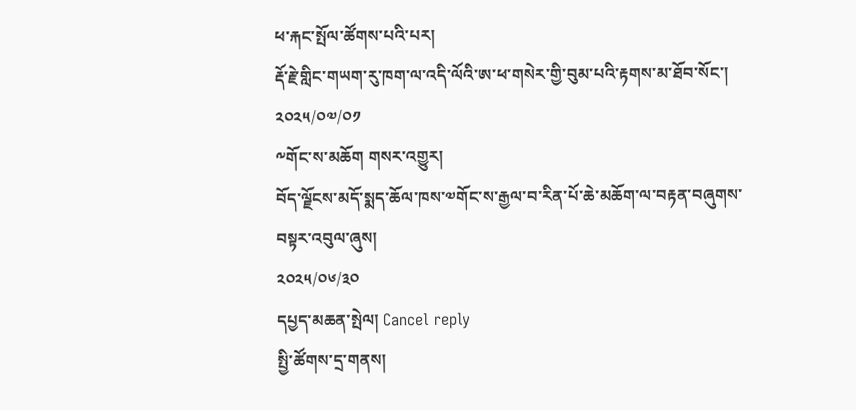ཕ་རྐང་སྤོལ་ཚོགས་པའི་པར།
རྡོ་རྗེ་གླིང་གཡག་རུ་ཁག་ལ་འདི་ལོའི་ཨ་ཕ་གསེར་གྱི་བུམ་པའི་རྟགས་མ་ཐོབ་སོང་།
༢༠༢༥/༠༧/༠༡
༸གོང་ས་མཆོག གསར་འགྱུར།
བོད་ལྗོངས་མདོ་སྨད་ཆོལ་ཁས་༧གོང་ས་རྒྱལ་བ་རིན་པོ་ཆེ་མཆོག་ལ་བརྟན་བཞུགས་བསྟར་འབུལ་ཞུས།
༢༠༢༥/༠༦/༣༠
དཔྱད་མཆན་སྤེལ། Cancel reply
སྤྱི་ཚོགས་དྲ་གནས།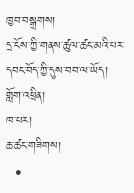ཁྱབ་བསྒྲགས།
དྲ་ངོས་ཀྱི་གནས་ཚུལ་ཚང་མའི་པར་དབང་བོད་ཀྱི་དུས་བབ་ལ་ཡོད།
གློག་འཕྲིན།
ཁ་པར།
ཆ་ཚང་གཟིགས།
  •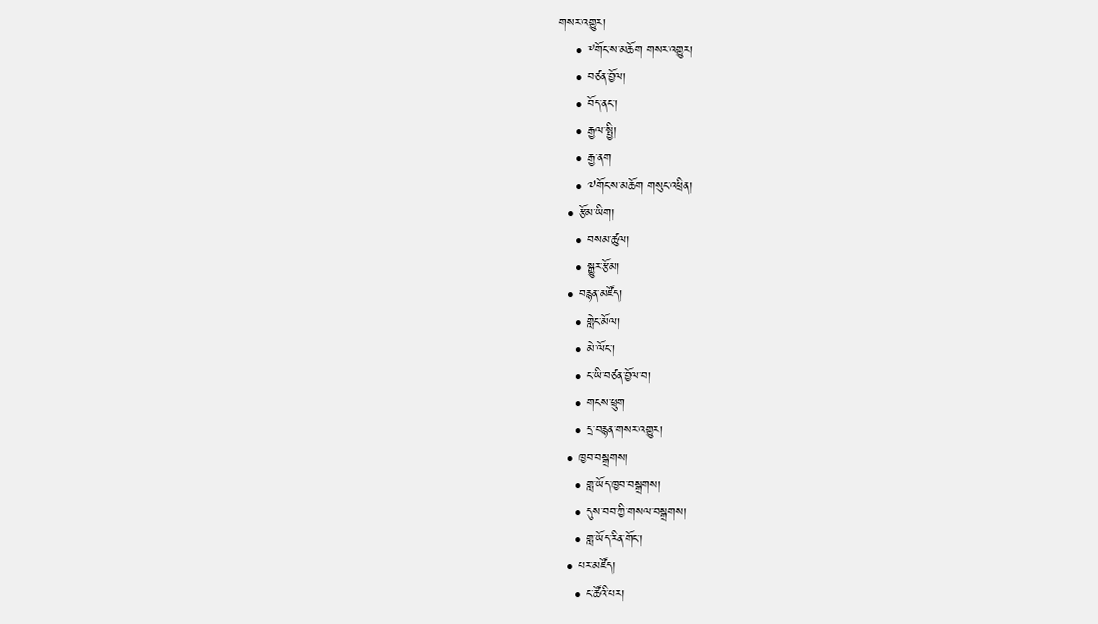གསར་འགྱུར།
    • ༸གོང་ས་མཆོག གསར་འགྱུར།
    • བཙན་བྱོལ།
    • བོད་ནང་།
    • རྒྱལ་སྤྱི།
    • རྒྱ་ནག
    • ༧གོང་ས་མཆོག གསུང་འཕྲིན།
  • རྩོམ་ཡིག།
    • བསམ་ཚུལ།
    • སྒྱུར་རྩོམ།
  • བརྙན་མཛོད།
    • གླེང་མོལ།
    • མེ་ལོང་།
    • ང་ཡི་བཙན་བྱོལ་བ།
    • གངས་ཕྲུག
    • དྲ་བརྙན་གསར་འགྱུར།
  • ཁྱབ་བསྒྲགས།
    • གླ་ཡོད་ཁྱབ་བསྒྲགས།
    • དུས་བབ་ཀྱི་གསལ་བསྒྲགས།
    • གླ་ཡོད་རིན་གོང་།
  • པར་མཛོད།
    • ང་ཚོའི་པར།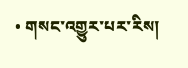• གསང་འགྱུར་པར་རིས།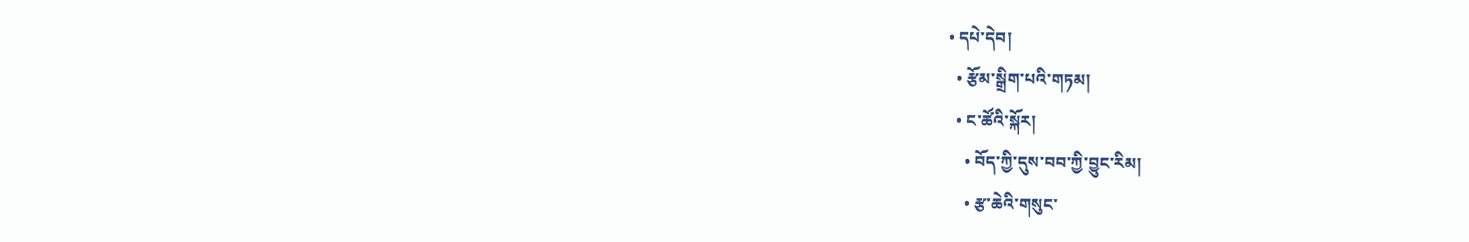• དཔེ་དེབ།
  • རྩོམ་སྒྲིག་པའི་གཏམ།
  • ང་ཚོའི་སྐོར།
    • བོད་ཀྱི་དུས་བབ་ཀྱི་བྱུང་རིམ།
    • རྩ་ཆེའི་གསུང་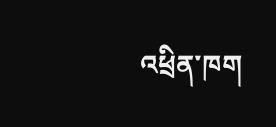འཕྲིན་ཁག